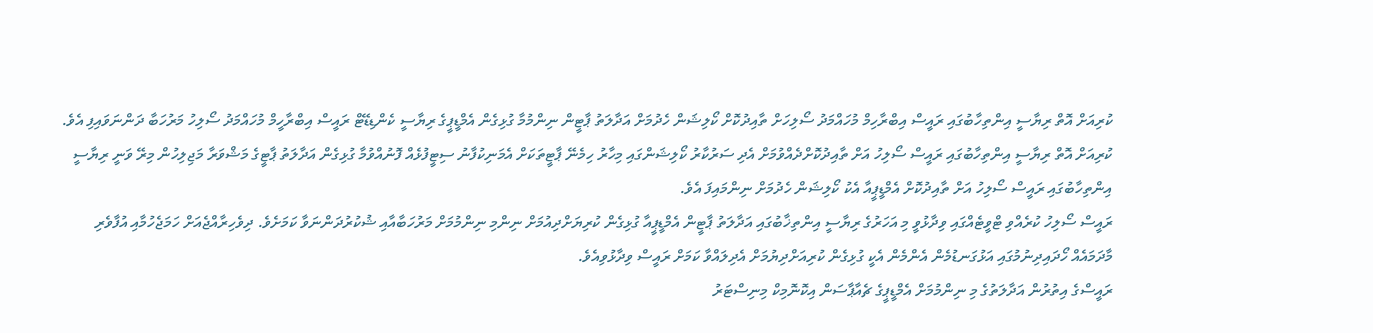ކުރިއަށް އޮތް ރިޔާސީ އިންތިހާބުގައި ރައީސް އިބްރާހިމް މުހައްމަދު ސޯލިހަށް ތާއިދުކޮށް ކޯލިޝަން ހެދުމަށް އަދާލަތު ޕާޓީން ނިންމުމާ ގުޅިގެން އެމްޑީޕީގެ ރިޔާސީ ކެންޑިޑޭޓް ރައީސް އިބްރާހީމް މުހައްމަދު ސޯލިހު މަރުހަބާ ދަންނަވައިފި އެވެ.
ކުރިއަށް އޮތް ރިޔާސީ އިންތިހާބުގައި ރައީސް ސޯލިހު އަށް ތާއިދުކޮށްދެއްވުމަށް އެދި ސަރުކާރު ކޯލިޝަންގައި މިހާރު ހިމެނޭ ޕާޓީތަކަށް އެމަނިކުފާނު ސިޓީފުޅެއް ފޮނުއްވުމާ ގުޅިގެން އަދާލަތު ޕާޓީގެ މަޝްވަރާ މަޖިލިހުން މިރޭ ވަނީ ރިޔާސީ އިންތިހާބުގައި ރައީސް ސޯލިހު އަށް ތާއިދުކޮށް އެމްޑީޕީއާ އެކު ކޯލިޝަން ހެދުމަށް ނިންމައިފަ އެވެ.
ރައީސް ސޯލިހު ކުރެއްވި ޓްވީޓެއްގައި ވިދާޅުވީ މި އަހަރުގެ ރިޔާސީ އިންތިޚާބުގައި އަދާލަތު ޕާޓީން އެމްޑީޕީއާ ގުޅިގެން ކުރިޔަށްދިއުމަށް ނިންމި ނިންމުމަށް މަރުހަބާއާއި ޝުކުރުދަންނަވާ ކަމަށެވެ. ދިވެހިރާއްޖެއަށް ހަމަޖެހުމާއި އުފާވެރި މާދަމައެއް ހޯދައިދިނުމުގައި އަޅުގަނޑުމެން އެންމެން އެކީ ގުޅިގެން ކުރިއަށްދިޔުމަށް އެދިލައްވާ ކަމަށް ރައީސް ވިދާޅުވިއެވެ.
ރައީސްގެ އިތުރުން އަދާލަތުގެ މި ނިންމުމަށް އެމްޑީޕީގެ ޗެއާޕާސަން އިކޮނޮމިކް މިނިސްޓަރު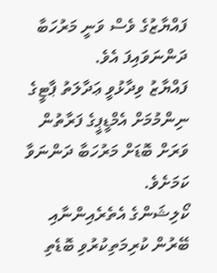ފައްޔާޒުގެ ވެސް ވަނީ މަރުހަބާ ދަންނަވައިފަ އެވެ.
ފައްޔާޒު ވިދާޅުވީ ޢަދާލަތު ޕާޓީގެ ނިންމުމަށް އެމްޑީޕީގެ ފަރާތުން ވަރަށް ބޮޑަށް މަރުހަބާ ދަންނަވާ ކަމަށެވެ.
ކޯލިޝަންގެ އެތެރެއިންނާއި ބޭރުން ކުރިމަތިކުރުވި ބޮޑެތި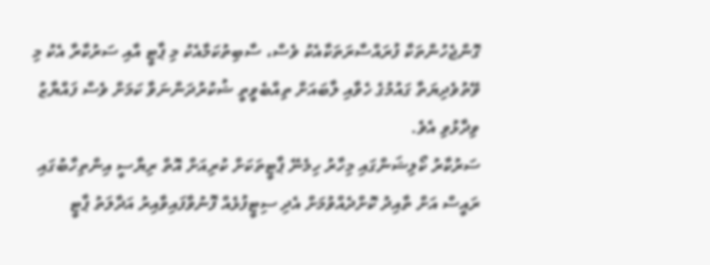ގޮންޖެހުންތަކާ ފުރައްސާރަތަކާއެކު ވެސް، ސާބިތުކަމާއެކު މި ޕާޓީ އާއި ސަރުކާރާ އެކު މި ވޭތުވެދިޔަތާ ގައުމުގެ ހެވާއި ލާބައަށް ތިއްބެވީތީ ޝުކުރުދަންނަވާ ކަމަށް ވެސް ފައްޔާޒު ވިދާޅުވި އެވެ.
ސަރުކާރު ކޯލިޝަންގައި މިހާރު ހިމެނޭ ޕާޓީތަކަށް ކުރިއަށް އޮތް ރިޔާސީ އިންތިހާބުގައި ރައީސް އަށް ތާއިދު ކޮށްދެއްވުމަށް އެދި ސިޓީފުޅެއް ފޮނުވާފައިވާއިރު އަދާލަތު ޕާޓީ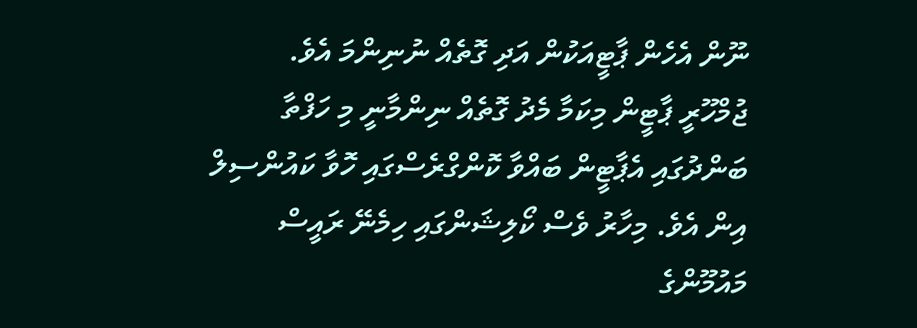ނޫން އެހެން ޕާޓީއަކުން އަދި ގޮތެއް ނުނިންމަ އެވެ.
ޖުމްހޫރީ ޕާޓީން މިކަމާ މެދު ގޮތެއް ނިންމާނީ މި ހަފްތާ ބަންދުގައި އެޕާޓީން ބައްވާ ކޮންގްރެސްގައި ހޮވާ ކައުންސިލް އިން އެވެ. މިހާރު ވެސް ކޯލިޝަންގައި ހިމެނޭ ރައީސް މައުމޫންގެ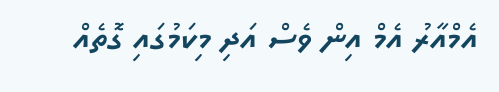އެމްއާރު އެމް އިން ވެސް އަދި މިކަމުގައި ގޮތެއް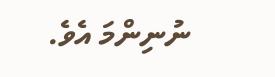ނުނިންމަ އެވެ.